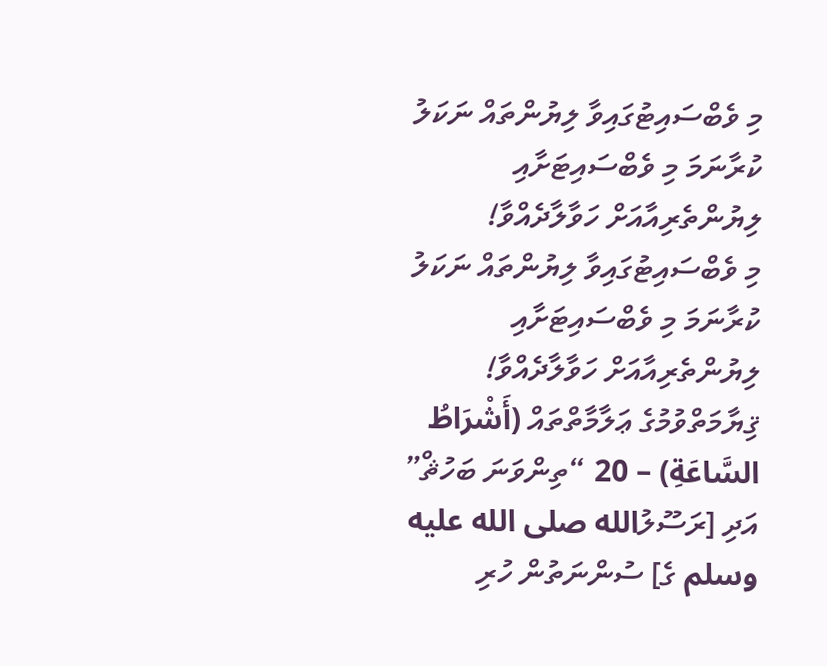މި ވެބްސައިޓުގައިވާ ލިޔުންތައް ނަކަލު ކުރާނަމަ މި ވެބްސައިޓަށާއި ލިޔުންތެރިއާއަށް ހަވާލާދެއްވާ!
މި ވެބްސައިޓުގައިވާ ލިޔުންތައް ނަކަލު ކުރާނަމަ މި ވެބްސައިޓަށާއި ލިޔުންތެރިއާއަށް ހަވާލާދެއްވާ!
ޤިޔާމަތްވުމުގެ ޢަލާމާތްތައް (أَشْرَاطُ السَّاعَةِ) – 20 “ތިންވަނަ ބަހުޘް”
އަދި [ރަސޫލުالله صلى الله عليه وسلم ގެ] ސުންނަތުން ހުރި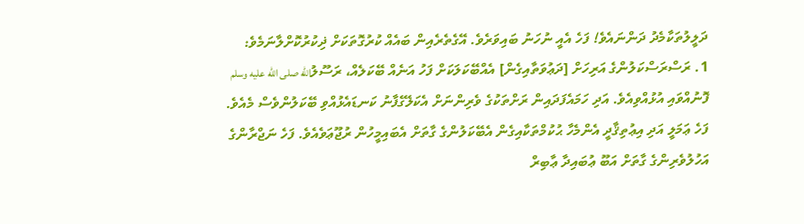ދަލީލުތަކާމެދު ދަންނައެވެ! ފަހެ އެއީ ނުހަނު ބައިވަރެވެ. އޭގެތެރެއިން ބައެއް ކުރުގޮތަކަށް ޛިކުރުކޮށްލާނަމެވެ:
1. ރަސްރަސްކަލުންގެ އަރިހަށް [ދަޢުވަތާއިގެން] އެއްބޭކަލަކަށް ފަހު އަނެއް ބޭކަލެއް، ރަސޫލުالله صلى الله عليه وسلم ފޮނުއްވައި އުޅުއްވިއެވެ. އަދި ހަމައެފަދައިން ރަށްތަކުގެ ވެރިންނަށް އެކަލޭގެފާނު ކަނޑައެޅުއްވި ބޭކަލުންވެސް މެއެވެ. ފަހެ ޢަމަލީ އަދި އިޢުތިޤާދީ އެންމެހާ ޙުކުމްތަކާއިގެން އެބޭކަލުންގެ ގާތަށް އެބައިމީހުން ރުޖޫޢަވެއެވެ. ފަހެ ނަޖްރާންގެ އަހުލުވެރިންގެ ގާތަށް އަބޫ ޢުބައިދާ ޢާބިރް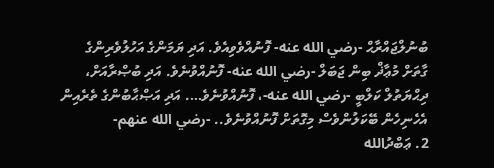ބުނުލްޖައްރާޙް -رضي الله عنه- ފޮނުއްވެވިއެވެ. އަދި ޔަމަންގެ އަހުލުވެރިންގެ ގާތަށް މުޢާޛް ބިން ޖަބަލް -رضي الله عنه- ފޮނުއްވުނެވެ. އަދި ބުޞްރާއަށް، ދިޙްޔަތުލް ކަލްބީ -رضي الله عنه-، ފޮނުއްވުނެވެ…. އަދި އަޞްޙާބުންގެ ތެރެއިން އެހެނިހެން ބޭކަލުންވެސް މިގޮތަށް ފޮނުއްވުނެވެ.. -رضي الله عنهم-
2. ޢަބްދުالله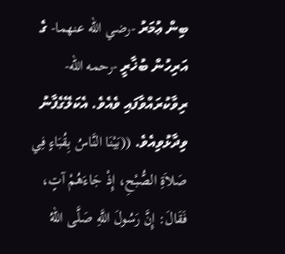ބިން ޢުމަރު -رضي الله عنهما- ގެ އަރިހުން ބުޚާރީ -رحمه الله- ރިވާކުރައްވާފައި ވެއެވެ. އެކަލޭގެފާނު ވިދާޅުވިއެވެ. ((بَيْنَا النَّاسُ بِقُبَاءٍ فِي صَلاَةِ الصُّبْحِ، إِذْ جَاءَهُمْ آتٍ، فَقَالَ: إِنَّ رَسُولَ اللَّهِ صَلَّى اللهُ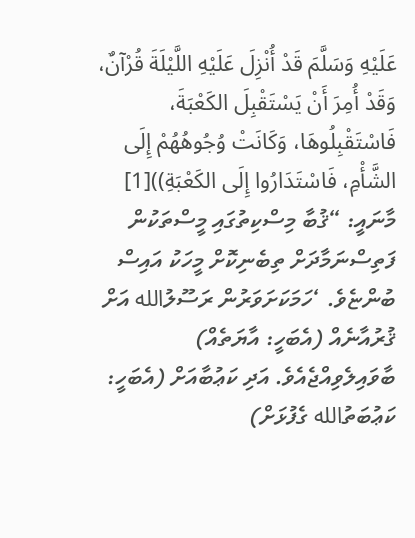عَلَيْهِ وَسَلَّمَ قَدْ أُنْزِلَ عَلَيْهِ اللَّيْلَةَ قُرْآنٌ، وَقَدْ أُمِرَ أَنْ يَسْتَقْبِلَ الكَعْبَةَ، فَاسْتَقْبِلُوهَا، وَكَانَتْ وُجُوهُهُمْ إِلَى الشَّأْمِ، فَاسْتَدَارُوا إِلَى الكَعْبَةِ))[1] މާނައީ: “ޤުބާ މިސްކިތުގައި މީސްތަކުން ފަތިސްނަމާދަށް ތިބެނިކޮށް މީހަކު އައިސް ބުންޏެވެ. ‘ހަމަކަށަވަރުން ރަސޫލުالله އަށް ޤުރުއާނެއް (އެބަހީ: އާޔަތެއް) ބާވައިލެވިއްޖެއެވެ. އަދި ކަޢުބާއަށް (އެބަހީ: ކަޢުބަތުالله ގެފުޅަށް)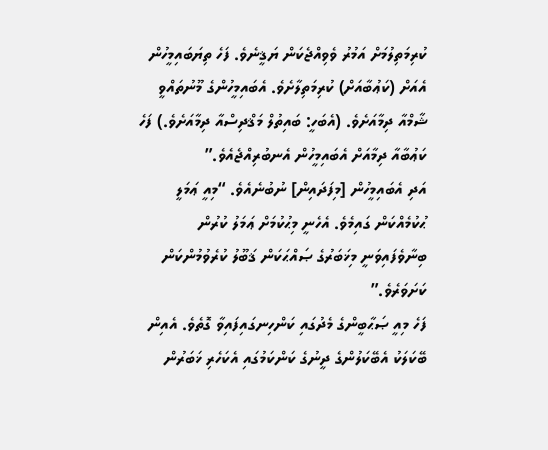ކުރިމަތިލުމަށް އަމުރު ވެވިއްޖެކަން ޔަޤީނެވެ. ފަހެ ތިޔަބައިމީހުން އެއަށް (ކަޢުބާއަށް) ކުރިމަތިލާށެވެ. އެބައިމީހުންގެ މޫނުތައްވީ ޝާމްއާ ދިމާއަށެވެ. (އެބަހީ: ބައިތުލް މަޤްދިސްއާ ދިމާއަށެވެ.) ފަހެ ކަޢުބާއާ ދިމާއަށް އެބައިމީހުން އެނބުރިއްޖެއެވެ.”
އަދި އެބައިމީހުން [މިފަދައިން] ނުބުނެއެވެ. “މިއީ ޢަމަލީ ޙުކުމެއްކަން ގައިމެވެ. އެހެނީ މިޙުކުމަށް ޢަމަލު ކުރުން ބިނާވެފައިވަނީ މިޚަބަރުގެ ޞައްޙަކަން ޤަބޫލު ކުރެވުމުންކަން ކަށަވަރެވެ.”
ފަހެ މިއީ ޞަޙާބީންގެ މެދުގައި ކަންހިނގައިފައިވާ ގޮތެވެ. އެއިން ބޭކަލަކު އެބޭކަލުންގެ ދީނުގެ ކަންކަމުގައި އެކަހެރި ޚަބަރުން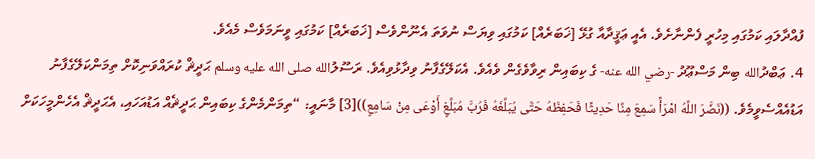ފުއްދާލައި ކަމުގައި މިހުރީ ފެންނާށެވެ. އެއީ ޢަޤީދާއާ ގުޅޭ [ޚަބަރެއް] ކަމުގައި ވިޔަސް ނުވަތަ އެނޫންވެސް [ޚަބަރެއް] ކަމުގައި ވީނަމަވެސް މެއެވެ.
4. ޢަބްދުالله ބިން މަސްޢޫދު -رضي الله عنه- ގެ ކިބައިން ރިވާވެގެން ވެއެވެ. އެކަލޭގެފާނު ވިދާޅުވިއެވެ. ރަސޫލުالله صلى الله عليه وسلم ޙަދީޘް ކުރައްވަނިކޮށް ތިމަންކަލޭގެފާނު އަޑުއެއްސެވީމެވެ. ((نَضَّرَ اللَّهُ امْرَأً سَمِعَ مِنَّا حَدِيثًا فَحَفِظَهُ حَتَّى يُبَلِّغَهُ فَرُبَّ مُبَلَّغٍ أَوْعَى مِنْ سَامِعٍ))[3] މާނައީ: “ތިމަންމެންގެ ކިބައިން ޙަދީޘެއް އަޑުއަހައި، އެޙަދީޘް އެހެންމީހަކަށް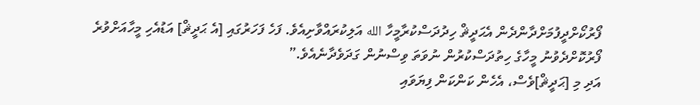ފޯރުކޯށްދީފުމަށްދާންދެން އެޙަދީޘް ހިދުދަސްކުރާމީހާ الله އަލިކުރައްވާށިއެވެ. ފަހެ ފަހަރުގައި [އެ ޙަދީޘް] އަޑުއެހި މީހާއަށްވުރެ ފޯރުކޮށްދެވުނު މީހާގެ ހިތުދަސްކުރުން ނުވަތަ ވިސްނުން ގަދަވެދާނެއެވެ.”
އަދި މި [ޙަދީޘް]ވެސް، އެހެން ކަންކަން ފިޔަވައި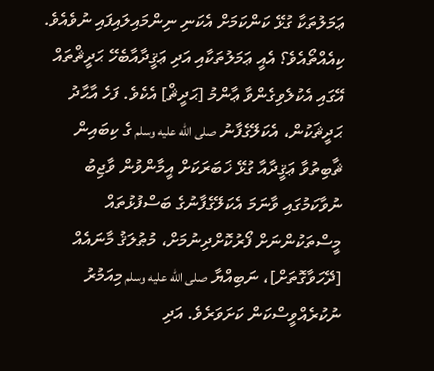ޢަމަލުތަކާ ގުޅޭ ކަންކަމަށް އެކަނި ނިންމައިލައިފައި ނުވެއެވެ. ކިއެއްތޯއެވެ؟ އެއީ ޢަމަލުތަކާއި އަދި ޢަޤީދާއާބެހޭ ޙަދީޘްތައް އޭގައި އެކުލެވިގެންވާ ޢާންމު [ޙަދީޘް] އެކެވެ. ފަހެ އާޙާދު ޙަދީޘަކުން، އެކަލޭގެފާނު صلى الله عليه وسلم ގެ ކިބައިން ޘާބިތުވާ ޢަޤީދާއާ ގުޅޭ ޚަބަރަކަށް އީމާންވުން ވާޖިބު ނުވާކަމުގައި ވާނަމަ އެކަލޭގެފާނުގެ ބަސްފުޅުތައް މީސްތަކުންނަށް ފޯރުކޮށްދިނުމަށް، މުޠުލަޤު މާނައެއް [ދޭހަވާގޮތަށް]، ނަބިއްޔާ صلى الله عليه وسلم މިއަމުރު ނުކުރެއްވީސްކަން ކަށަވަރެވެ. އަދި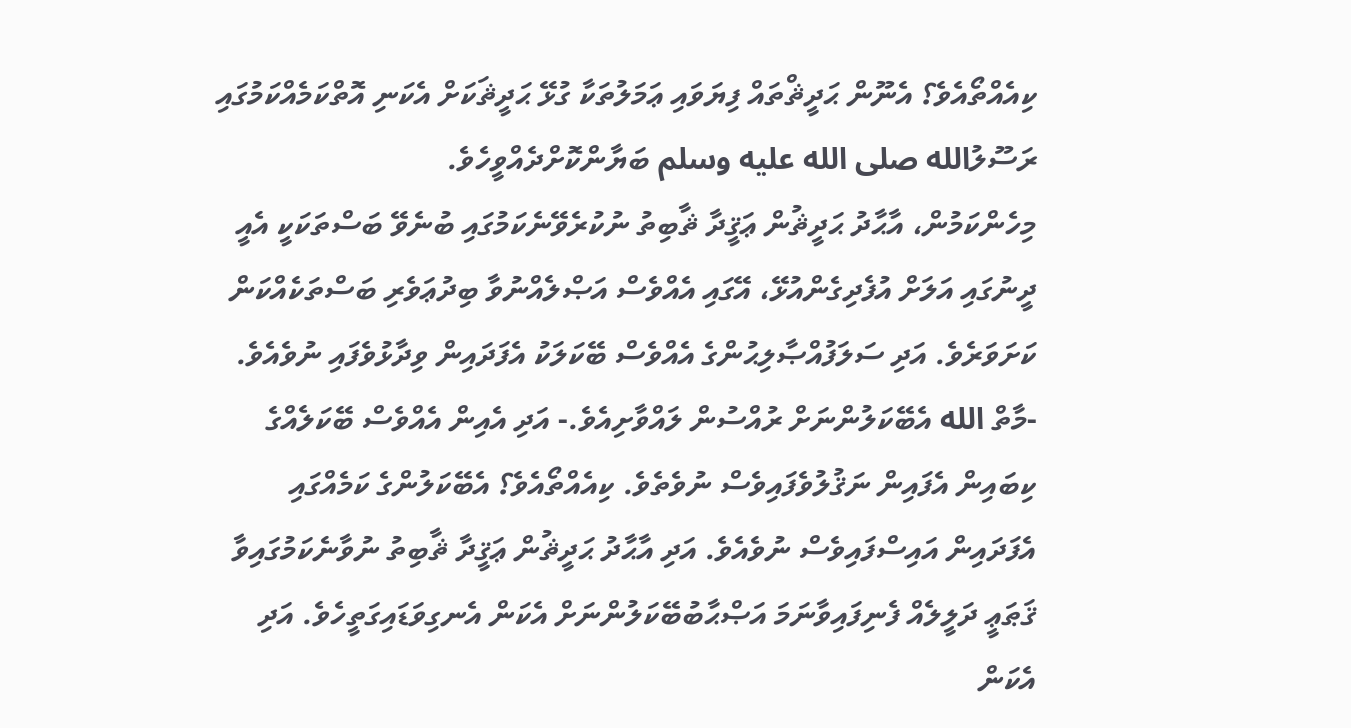ކިއެއްތޯއެވެ؟ އެނޫން ޙަދީޘްތައް ފިޔަވައި ޢަމަލުތަކާ ގުޅޭ ޙަދީޘަކަށް އެކަނި އޮތްކަމެއްކަމުގައި ރަސޫލުالله صلى الله عليه وسلم ބަޔާންކޮށްދެއްވީހެވެ.
މިހެންކަމުން، އާޙާދު ޙަދީޘުން ޢަޤީދާ ޘާބިތު ނުކުރެވޭނެކަމުގައި ބުނެވޭ ބަސްތަކަކީ އެއީ ދީނުގައި އަލަށް އުފެދިގެންއުޅޭ، އޭގައި އެއްވެސް އަޞްލެއްނުވާ ބިދުޢަވެރި ބަސްތަކެއްކަން ކަށަވަރެވެ. އަދި ސަލަފުއްޞާލިޙުންގެ އެއްވެސް ބޭކަލަކު އެފަދައިން ވިދާޅުވެފައި ނުވެއެވެ. -މާތް الله އެބޭކަލުންނަށް ރުއްސުން ލައްވާށިއެވެ.- އަދި އެއިން އެއްވެސް ބޭކަލެއްގެ ކިބައިން އެފައިން ނަޤުލުވެފައިވެސް ނުވެތެވެ. ކިއެއްތޯއެވެ؟ އެބޭކަލުންގެ ކަމެއްގައި އެފަދައިން އައިސްފައިވެސް ނުވެއެވެ. އަދި އާޙާދު ޙަދީޘުން ޢަޤީދާ ޘާބިތު ނުވާނެކަމުގައިވާ ޤަޠަޢީ ދަލީލެއް ފެނިފައިވާނަމަ އަޞްޙާބުބޭކަލުންނަށް އެކަން އެނގިވަޑައިގަތީހެވެ. އަދި އެކަން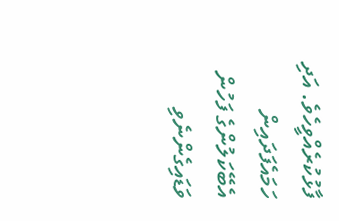ފާޅުކުރެއްވީހެވެ. އަދި ހަމައެފަދައިން އެބޭކަލުންގެ ފަހުން ވަޑައިގެންނެވި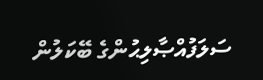ސަލަފުއްޞާލިޙުންގެ ބޭކަލުން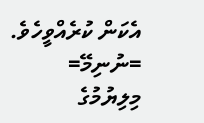އެކަން ކުރެއްވީހެވެ.
=ނުނިމޭ=
މިލިޔުމުގެ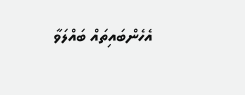އެހެންބައިތައް ބައްލަވާ